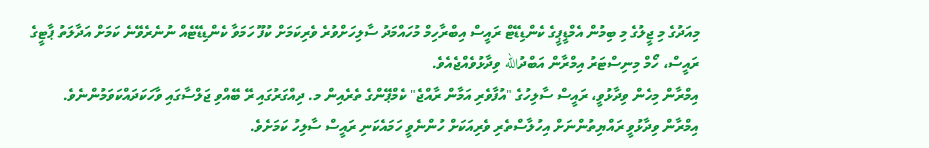މިއަދުގެ މި ޖީލުގެ މި ބިމުން އެމްޑީޕީގެ ކެންޑިޑޭޓް ރައީސް އިބްރާހިމް މުހައްމަދު ސާލިހަށްވުރެ ވެރިކަމަށް ކުފޫ ހަމަވާ ކެންޑިޑޭޓެއް ނުނެރެވޭނެ ކަމަށް އަދާލަތު ޕާޓީގެ ރައީސް، ހޯމް މިނިސްޓަރު އިމްރާން އަބްދުالله ވިދާޅުވެއްޖެއެވެ.
އިމްރާން މިހެން ވިދާޅުވީ، ރައީސް ސާލިހުގެ "އުފާވެރި އަމާން ރާއްޖެ" ކެމްޕޭންގެ ތެރެއިން މ. ދިއްގަރުގައި ރޭ ބޭއްވި ޖަލްސާގައި ވާހަކަދައްކަވަމުންނެވެ. އިމްރާން ވިދާޅުވީ ރައްޔިތުންނަށް އިހުލާސްތެރި ވެރިއަކަށް ހުންނެވީ ހަމައެކަނި ރައީސް ސާލިހު ކަމަށެވެ.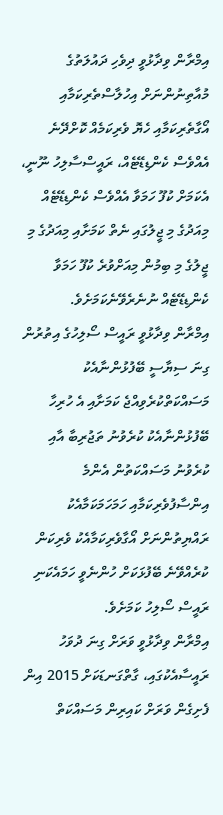އިމްރާން ވިދާޅުވީ ދިވެހި ދައުލަތުގެ މުއާތިނުންނަށް އިހުލާސްތެރިކަމާއި އޯގާތެރިކަމާއި ހެޔޮ ވެރިކަމެއް ކޮށްދޭނެ އެއްވެސް ކެންޑިޑޭޓެއް، ރައީސްސާލިހު ނޫނީ، އެކަމަށް ކުފޫ ހަމަވާ އެއްވެސް ކެންޑިޑޭޓެއް މިއަދުގެ މި ޖީލުގައި ނެތް ކަމަށާއި މިއަދުގެ މި ޖީލުގެ މި ބިމުން މިއަށްވުރެ ކުފޫ ހަމަވާ ކެންޑިޑޭޓެއް ނުނެރެވޭނެކަމަށެވެ.
އިމްރާން ވިދާޅުވީ ރައީސް ސޯލިހުގެ އިތުރުން ގިނަ ސިޔާސީ ބޭފުޅުންނާއެކު މަސައްކަތްކުރެވިއްޖެ ކަމަށާއި އެ ހުރިހާ ބޭފުޅުންނާއެކު ކުރެވުނު ތަޖުރިބާ އާއި ކުރެވުނު މަސައްކަތުން އެންމެ އިންސާފުވެރިކަމާއި ހަމަހަމަކަމާއެކު ރައްޔިތުންނަށް އޯގާވެރިކަމާއެކު ވެރިކަން ކުރެއްވޭނެ ބޭފުޅަކަށް ހުންނެވީ ހަމައެކަނި ރައީސް ސޯލިހު ކަމަށެވެ.
އިމްރާން ވިދާޅުވީ ވަރަށް ގިނަ ދުވަހު ރައީސާއެކުގައި، ގާތްގަނޑަކަށް 2015 އިން ފެށިގެން ވަރަށް ކައިރިން މަސައްކަތް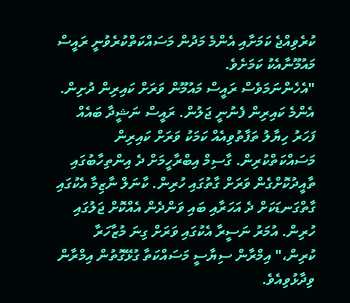ކުރެވިއްޖެ ކަމަށާއި އެންމެ މަދުން މަސައްކަތްކުރެވުނީ ރައީސް މައުމޫނާއެކު ކަމަށެވެ.
"އެހެންނަމަވެސް ރައީސް މައުމޫން ވަރަށް ކައިރިން ދުށިން. އެންމެ ކައިރިން ފެނުނީ ޖަލުން. ރައީސް ނަޝީދާ ބައެއް ފަހަރު ހިޔާލު ތަފާތުވިއެއް ކަމަކު ވަރަށް ކައިރިން މަސައްކަތްކުރިން. ގާސިމް އިބްރާހީމަށް ދެ އިންތިހާބުގައި ތާއީދުކޮށްގެން ވަރަށް ގާތުގައި ހުރިން. ކާނަލް ނާޒިމާ އެކުގައި ގާތްގަނޑަކަށް ދެ އަހަރާއި ބައި ވަންދެން އެއްކޮށް ޖަލުގައި ހުރިން. އުމަރު ނަސީރާ އެކުގައި ވަރަށް ގިނަ މުޒާހަރާ ކުރިން،" އިމްރާން ސިޔާސީ މަސައްކަތާ ގުޅޭގޮތުން އިމްރާން ވިދާޅުވިއެވެ.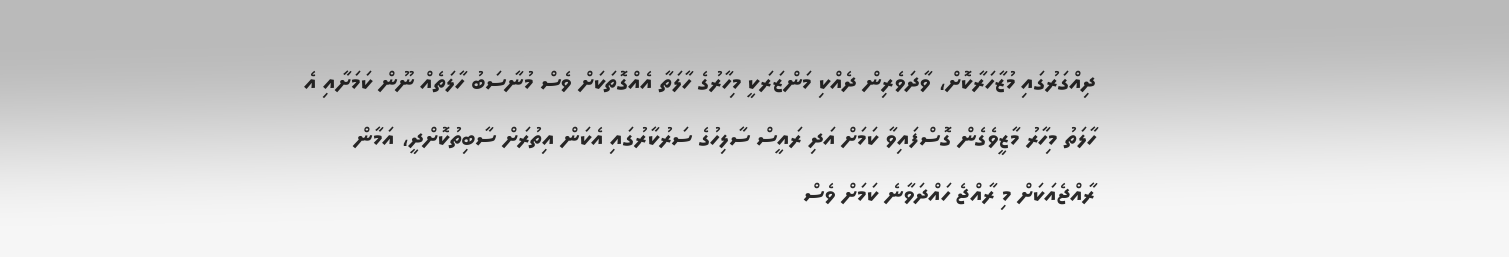ދިއްގަރުގައި މުޒާހަރާކޮށް، ވާދަވެރިން ދެއްކި މަންޒަރަކީ މިހާރުގެ ހާލަތާ އެއްގޮތަކަށް ވެސް މުނާސަބު ހާލަތެއް ނޫން ކަމަށާއި އެ ހާލަތު މިހާރު މާޒީވެގެން ގޮސްފައިވާ ކަމަށް އަދި ރައީސް ސާލިހުގެ ސަރުކާރުގައި އެކަން އިތުރަށް ސާބިތުކޮށްދީ، އަމާން ރާއްޖެއަކަށް މި ރާއްޖެ ހައްދަވާނެ ކަމަށް ވެސް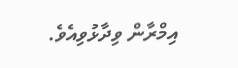އިމްރާން ވިދާޅުވިއެވެ.